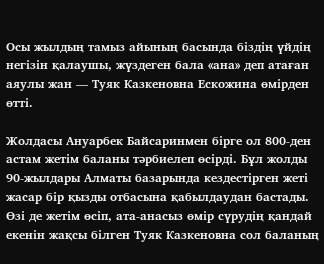Осы жылдың тамыз айының басында біздің үйдің негізін қалаушы, жүздеген бала «ана» деп атаған аяулы жан — Туяк Казкеновна Ескожина өмірден өтті.

Жолдасы Ануарбек Байсаринмен бірге ол 800-ден астам жетім баланы тәрбиелеп өсірді. Бұл жолды 90-жылдары Алматы базарында кездестірген жеті жасар бір қызды отбасына қабылдаудан бастады. Өзі де жетім өсіп, ата-анасыз өмір сүрудің қандай екенін жақсы білген Туяк Казкеновна сол баланың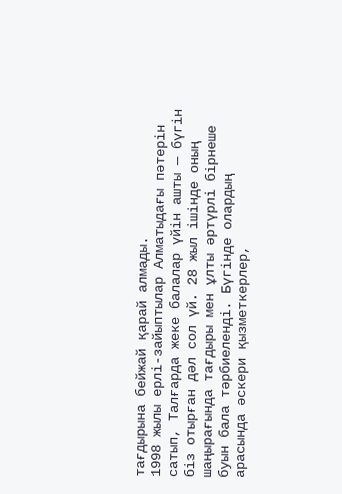тағдырына бейжай қарай алмады.
1998 жылы ерлі-зайыптылар Алматыдағы пәтерін сатып, Талғарда жеке балалар үйін ашты — бүгін біз отырған дәл сол үй. 28 жыл ішінде оның шаңырағында тағдыры мен ұлты әртүрлі бірнеше буын бала тәрбиеленді. Бүгінде олардың арасында әскери қызметкерлер,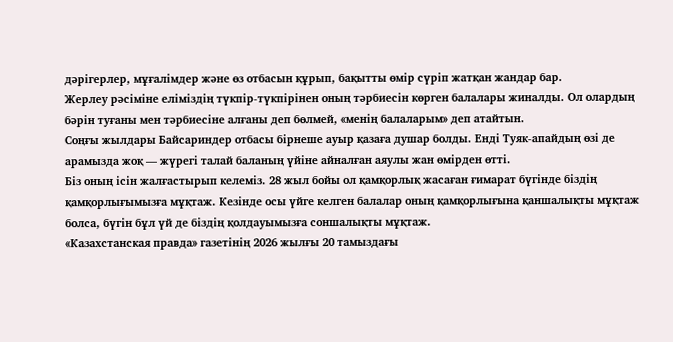дәрігерлер, мұғалімдер және өз отбасын құрып, бақытты өмір сүріп жатқан жандар бар.
Жерлеу рәсіміне еліміздің түкпір-түкпірінен оның тәрбиесін көрген балалары жиналды. Ол олардың бәрін туғаны мен тәрбиесіне алғаны деп бөлмей, «менің балаларым» деп атайтын.
Соңғы жылдары Байсариндер отбасы бірнеше ауыр қазаға душар болды. Енді Туяк-апайдың өзі де арамызда жоқ — жүрегі талай баланың үйіне айналған аяулы жан өмірден өтті.
Біз оның ісін жалғастырып келеміз. 28 жыл бойы ол қамқорлық жасаған ғимарат бүгінде біздің қамқорлығымызға мұқтаж. Кезінде осы үйге келген балалар оның қамқорлығына қаншалықты мұқтаж болса, бүгін бұл үй де біздің қолдауымызға соншалықты мұқтаж.
«Казахстанская правда» газетінің 2026 жылғы 20 тамыздағы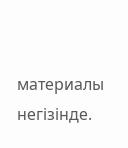материалы негізінде.